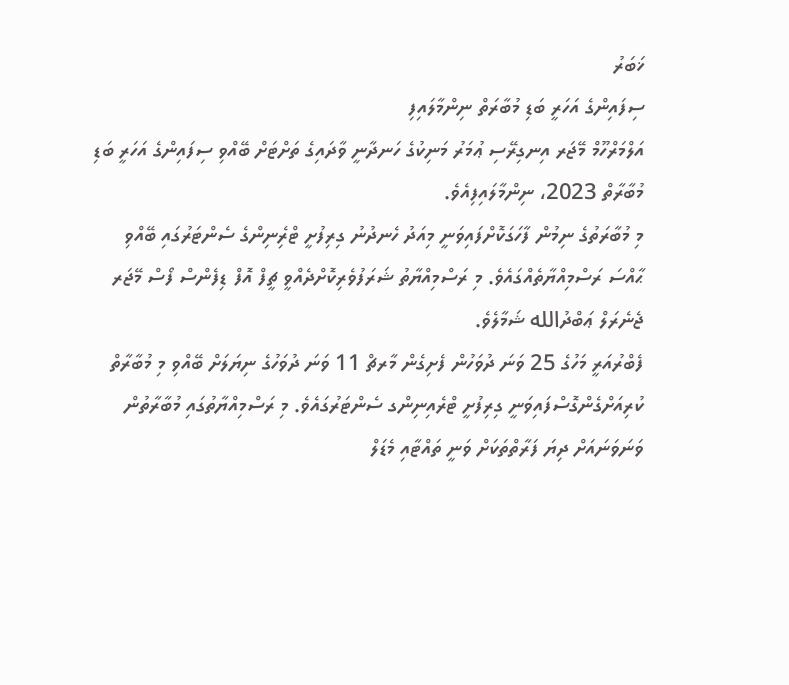ޚަބަރު
ސިފައިންގެ އަހަރީ ބަޑި މުބާރަތް ނިންމާލައިފި
އަލްމަރްހޫމް މޭޖަރ އިނގިރޭސި ޢުމަރު މަނިކުގެ ހަނދާނީ ވާދައިގެ ތަށްޓަށް ބޭއްވި ސިފައިންގެ އަހަރީ ބަޑި މުބާރާތް 2023، ނިންމާލައިފިއެވެ.
މި މުބާރަތުގެ ނިމުން ފާހަގަކޮށްފައިވަނީ މިއަދު ހެނދުނު ގިރިފުށީ ޓްރެިނިންގެ ސެންޓަރުގައި ބޭއްވި ޙާއްސަ ރަސްމިއްޔާތެއްގައެވެ. މި ރަސްމިއްޔާތު ޝަރަފުވެރިކޮށްދެއްވީ ޗީފް އޮފް ޑިފެންސް ފޯސް މޭޖަރ ޖެނެރަލް ޢަބްދުالله ޝަމާލެވެ.
ފެބްރުއަރީ މަހުގެ 25 ވަނަ ދުވަހުން ފެށިގެން މާރޗް 11 ވަނަ ދުވަހުގެ ނިޔަލަށް ބޭއްވި މި މުބާރާތް ކުރިއަށްގެންގޮސްފައިވަނީ ގިރިފުށީ ޓްރެއިނިންގ ސެންޓަރުގައެވެ. މި ރަސްމިއްޔާތުގައި މުބާރާތުން ވަނަވަނައަށް ދިޔަ ފަރާތްތަކަށް ވަނީ ތައްޓާއި މެޑަލް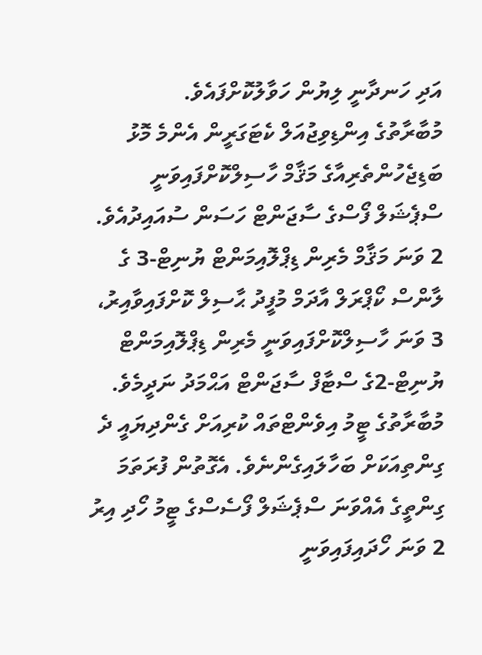އަދި ހަނދާނީ ލިޔުން ހަވާލުކޮށްފައެވެ.
މުބާރާތުގެ އިންޑިވިޖުއަލް ކެޓަގަރީން އެންމެ މޮޅު ބަޑިޖެހުންތެރިއާގެ މަޤާމް ހާސިލްކޮށްފައިވަނީ ސްޕެޝަލް ފޯސްގެ ސާޖަންޓް ހަސަން ސުއައިދުއެވެ. 2 ވަނަ މަޤާމް މެރިން ޑިޕްލޮއިމަންޓް ޔުނިޓް-3 ގެ ލާންސް ކޯޕްރަލް އާދަމް މުފީދު ޙާސިލް ކޮށްފައިވާއިރު، 3 ވަނަ ހާސިލްކޮށްފައިވަނީ މެރިން ޑިޕްލޮއިމަންޓް ޔުނިޓް-2ގެ ސްޓާފް ސާޖަންޓް އަޙްމަދު ނަދީމެވެ.
މުބާރާތުގެ ޓީމު އިވެންޓްތައް ކުރިއަށް ގެންދިޔައީ ދެ ގިންތިއަކަށް ބަހާލައިގެންނެވެ. އެގޮތުން ފުރަތަމަ ގިންތީގެ އެއްވަނަ ސްޕެޝަލް ފޯސެސްގެ ޓީމު ހޯދި އިރު 2 ވަނަ ހޯދައިފައިވަނީ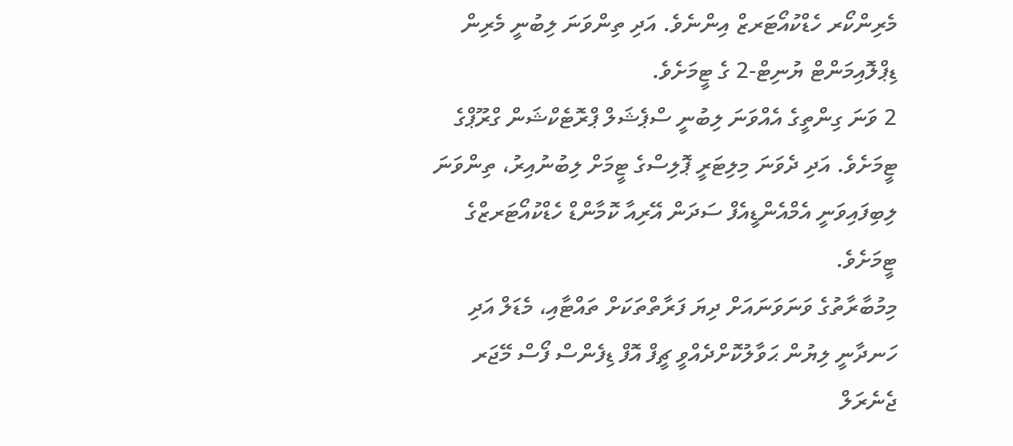މެރިންކޯރ ހެޑްކުއޯޓަރޒް އިންނެވެ. އަދި ތިންވަނަ ލިބުނީ މެރިން ޑިޕްލޮއިމަންޓް ޔުނިޓް-2 ގެ ޓީމަށެވެ.
2 ވަނަ ގިންތީގެ އެއްވަނަ ލިބުނީ ސްޕެޝަލް ޕްރޮޓެކްޝަން ގްރޫޕްގެ ޓީމަށެވެ. އަދި ދެވަނަ މިލިޓަރީ ޕޮލިސްގެ ޓީމަށް ލިބުނުއިރު، ތިންވަނަ ލިބިފައިވަނީ އެމްއެންޑީއެފް ސަދަން އޭރިއާ ކޮމާންޑް ހެޑްކުއޯޓަރޒްގެ ޓީމަށެވެ.
މިމުބާރާތުގެ ވަނަވަނައަށް ދިޔަ ފަރާތްތަކަށް ތައްޓާއި، މެޑަލް އަދި ހަނދާނީ ލިޔުން ޙަވާލުކޮށްދެއްވީ ޗީފް އޮފް ޑިފެންސް ފޯސް މޭޖަރ ޖެނެރަލް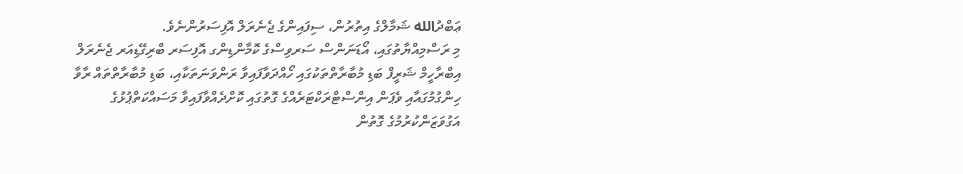ޢަބްދުالله ޝަމާލްގެ އިތުރުން، ސިފައިންގެ ޖެނެރަލް އޮފިސަރުންނެވެ.
މި ރަސްމިއްޔާތުގައި، އޯޑަނަންސް ސަރވިސްގެ ކޮމާންޑިންގ އޮފިސަރ ބްރިގޭޑިއަރ ޖެނެރަލް އިބްރާހީމް ޝަރީފް ބަޑި މުބާރާތްތަކުގައި ހޯއްދަވާފައިވާ ރަންވަނަތަކާއި، ބަޑި މުބާރާތްތައް ރާވާ ހިންގުމުގައާއި ވެޕަން އިންސްޓްރަކްޓަރެއްގެ ގޮތުގައި ކޮށްދެއްވާފައިވާ މަސައްކަތްޕުޅުގެ އަގުވަޒަންކުރުމުގެ ގޮތުން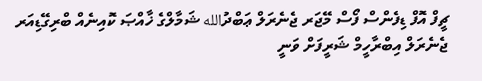ޗީފް އޮފް ޑިފެންސް ފޯސް މޭޖަރ ޖެނެރަލް ޢަބްދުالله ޝަމާލްގެ ޚާއްޞަ ކޮއިނެއް ބްރިގޭޑިއަރ ޖެނެރަލް އިބްރާހީމް ޝަރީފަށް ވަނީ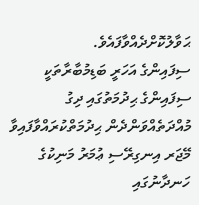ޙަވާލުކޮށްދެއްވާފައެވެ.
ސިފައިންގެ އަހަރީ ބަޑިމުބާރާތަކީ ސިފައިންގެ ޙިދުމަތުގައި ދިގު މުއްދަތެއްވަންދެން ޙިދުމަތްކުރައްވާފައިވާ މޭޖަރ އިނގިރޭސި ޢުމަރު މަނިކުގެ ހަނދާނުގައި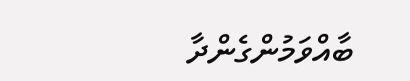ބާއްވަމުންގެންދާ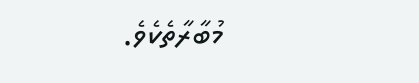މުބާރާތެކެވެ.